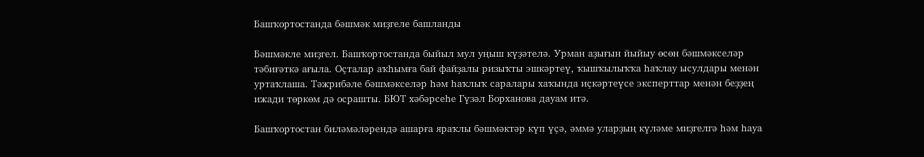Башҡортостанда бәшмәк миҙгеле башланды

Бәшмәкле миҙгел. Башҡортостанда быйыл мул уңыш күҙәтелә. Урман аҙығын йыйыу өсөн бәшмәкселәр тәбиғәткә ағыла. Оҫталар аҡһымға бай файҙалы ризыҡты эшкәртеү, ҡышҡылыҡҡа һаҡлау ысулдары менән уртаҡлаша. Тәжрибәле бәшмәкселәр һәм һаҡлыҡ саралары хаҡында иҫкәртеүсе эксперттар менән беҙҙең ижади төркөм дә осрашты. БЮТ хәбәрсеһе Гүзәл Борханова дауам итә.

Башҡортостан биләмәләрендә ашарға яраҡлы бәшмәктәр күп үҫә, әммә уларҙың күләме миҙгелгә һәм һауа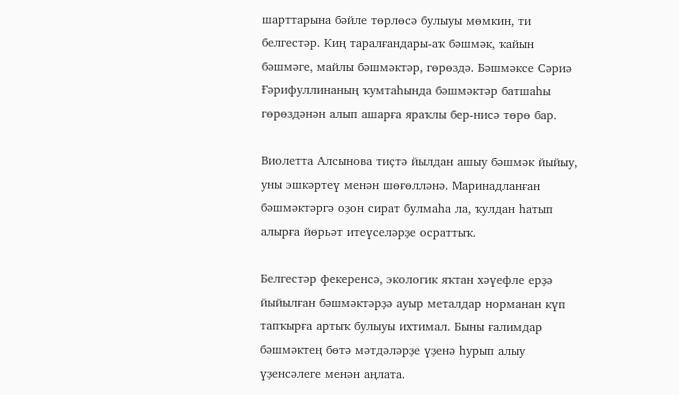шарттарына бәйле төрлөсә булыуы мөмкин, ти белгестәр. Киң таралғандары-аҡ бәшмәк, ҡайын бәшмәге, майлы бәшмәктәр, гөрөздә. Бәшмәксе Сәриә Ғәрифуллинаның ҡумтаһында бәшмәктәр батшаһы гөрөздәнән алып ашарға яраҡлы бер-нисә төрө бар.

Виолетта Алсынова тиҫтә йылдан ашыу бәшмәк йыйыу, уны эшкәртеү менән шөғөлләнә. Маринадланған бәшмәктәргә оҙон сират булмаһа ла, ҡулдан һатып алырға йөрьәт итеүселәрҙе осраттыҡ.

Белгестәр фекеренсә, экологик яҡтан хәүефле ерҙә йыйылған бәшмәктәрҙә ауыр металдар норманан күп тапҡырға артыҡ булыуы ихтимал. Быны ғалимдар бәшмәктең бөтә мәтдәләрҙе үҙенә һурып алыу үҙенсәлеге менән аңлата.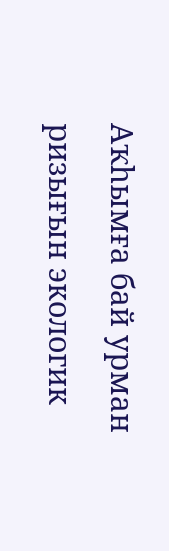Аҡһымға бай урман ризығын экологик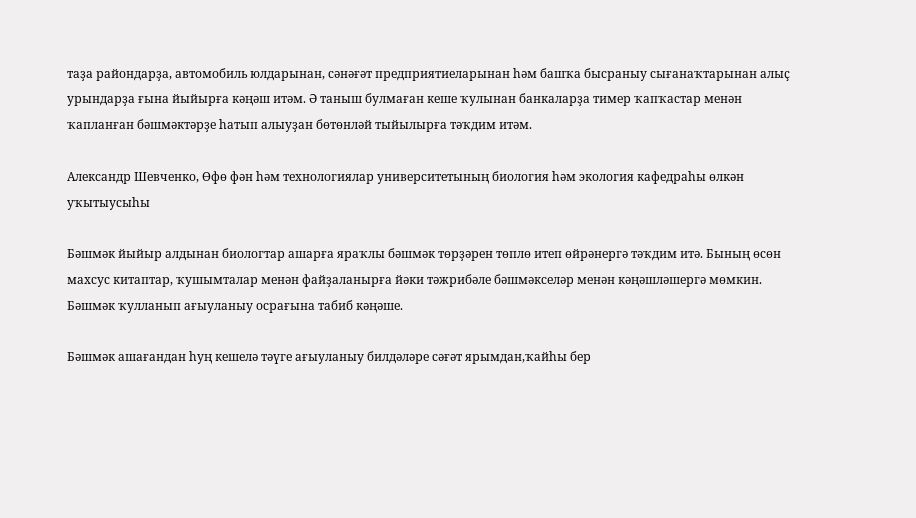таҙа райондарҙа, автомобиль юлдарынан, сәнәғәт предприятиеларынан һәм башҡа бысраныу сығанаҡтарынан алыҫ урындарҙа ғына йыйырға кәңәш итәм. Ә таныш булмаған кеше ҡулынан банкаларҙа тимер ҡапҡастар менән ҡапланған бәшмәктәрҙе һатып алыуҙан бөтөнләй тыйылырға тәҡдим итәм.

Александр Шевченко, Өфө фән һәм технологиялар университетының биология һәм экология кафедраһы өлкән уҡытыусыһы

Бәшмәк йыйыр алдынан биологтар ашарға яраҡлы бәшмәк төрҙәрен төплө итеп өйрәнергә тәҡдим итә. Бының өсөн махсус китаптар, ҡушымталар менән файҙаланырға йәки тәжрибәле бәшмәкселәр менән кәңәшләшергә мөмкин. Бәшмәк ҡулланып ағыуланыу осрағына табиб кәңәше.

Бәшмәк ашағандан һуң кешелә тәүге ағыуланыу билдәләре сәғәт ярымдан,ҡайһы бер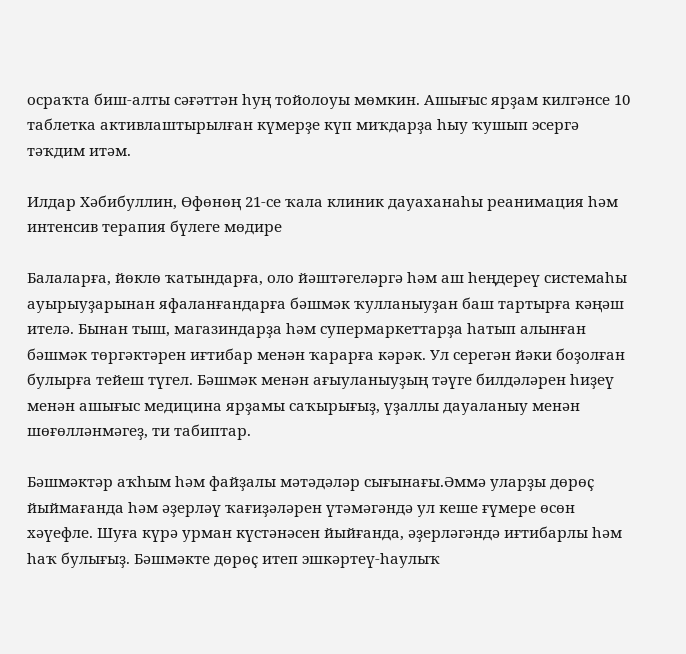осраҡта биш-алты сәғәттән һуң тойолоуы мөмкин. Ашығыс ярҙам килгәнсе 10 таблетка активлаштырылған күмерҙе күп миҡдарҙа һыу ҡушып эсергә тәҡдим итәм.

Илдар Хәбибуллин, Өфөнөң 21-се ҡала клиник дауаханаһы реанимация һәм интенсив терапия бүлеге мөдире

Балаларға, йөклө ҡатындарға, оло йәштәгеләргә һәм аш һеңдереү системаһы ауырыуҙарынан яфаланғандарға бәшмәк ҡулланыуҙан баш тартырға кәңәш ителә. Бынан тыш, магазиндарҙа һәм супермаркеттарҙа һатып алынған бәшмәк төргәктәрен иғтибар менән ҡарарға кәрәк. Ул серегән йәки боҙолған булырға тейеш түгел. Бәшмәк менән ағыуланыуҙың тәүге билдәләрен һиҙеү менән ашығыс медицина ярҙамы саҡырығыҙ, үҙаллы дауаланыу менән шөғөлләнмәгеҙ, ти табиптар.

Бәшмәктәр аҡһым һәм файҙалы мәтәдәләр сығынағы.Әммә уларҙы дөрөҫ йыймағанда һәм әҙерләү ҡағиҙәләрен үтәмәгәндә ул кеше ғүмере өсөн хәүефле. Шуға күрә урман күстәнәсен йыйғанда, әҙерләгәндә иғтибарлы һәм һаҡ булығыҙ. Бәшмәкте дөрөҫ итеп эшкәртеү-һаулыҡ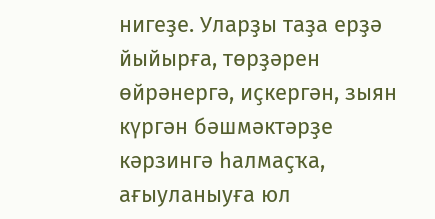нигеҙе. Уларҙы таҙа ерҙә йыйырға, төрҙәрен өйрәнергә, иҫкергән, зыян күргән бәшмәктәрҙе кәрзингә һалмаҫҡа, ағыуланыуға юл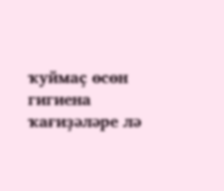ҡуймаҫ өсөн гигиена ҡағиҙәләре лә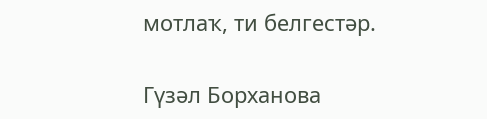мотлаҡ, ти белгестәр.

Гүзәл Борханова